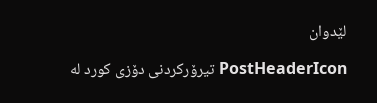لێدوان

PostHeaderIcon تیرۆركردنی‌ دۆزی‌ كورد له‌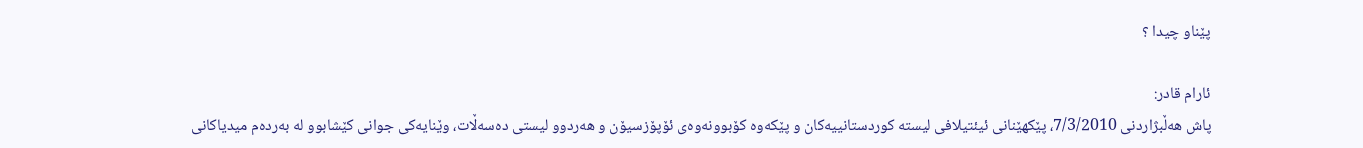پێناو چیدا ؟

ئارام قادر:
پاش هه‌ڵبژاردنی‌ 7/3/2010، پێكهێنانی‌ ئیئتیلافی‌ لیسته‌ كوردستانییه‌كان و پێكه‌وه‌ كۆبوونه‌وه‌ی‌ ئۆپۆزسیۆن و هه‌ردوو لیستی‌ ده‌سه‌ڵات، وێنایه‌كی‌ جوانی‌ كێشابوو له‌ به‌رده‌م میدیاكانی‌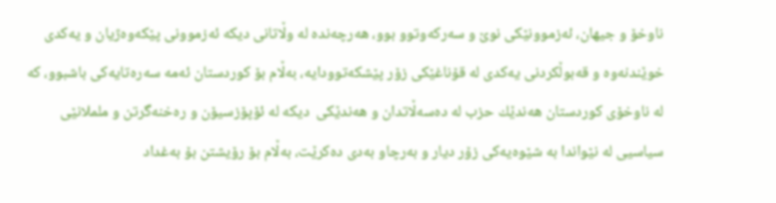ناوخۆ و جیهان، ئه‌زموونێكی‌ نوێ و سه‌ركه‌وتوو بوو، هه‌رچه‌نده‌ له‌ وڵاتانی‌ دیكه ئه‌زموونی‌ پێكه‌وه‌ژیان و یه‌كدی‌ خوێندنه‌وه‌ و قه‌بوڵكردنی‌ یه‌كدی‌ له‌ قۆناغێكی‌ زۆر پێشكه‌توودایه‌، به‌ڵام بۆ كوردستان ئه‌مه‌ سه‌ره‌تایه‌كی‌ باشبوو، كه‌ له‌ ناوخۆی‌ كوردستان هه‌ندێك حزب له‌ ده‌سه‌ڵاتدان و هه‌ندێكی‌  دیكه‌ له‌ ئۆپۆزسیۆن و ره‌خنه‌گرتن و ململانێی‌ سیاسیی‌ له‌ نێواندا به‌ شێوه‌یه‌كی‌ زۆر دیار و به‌رچاو به‌دی‌ ده‌كرێت، به‌ڵام بۆ رۆیشتن بۆ به‌غداد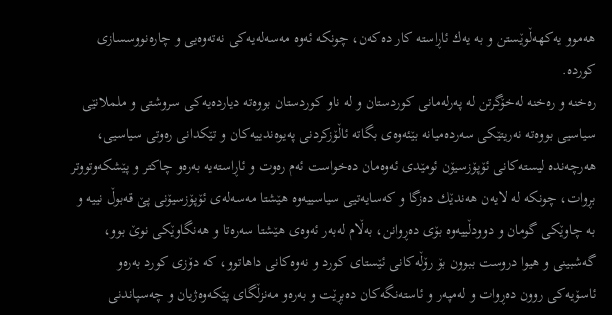هه‌موو یه‌كهه‌ڵوێستن و به‌ یه‌ك ئاڕاسته‌ كار ده‌كه‌ن، چونكه‌ ئه‌وه‌ مه‌سه‌له‌یه‌كی‌ نه‌ته‌وه‌یی‌ و چاره‌نووسسازی‌ كورده‌.
ره‌خنه‌ و ره‌خنه‌ له‌خۆگرتن له‌ په‌رله‌مانی‌ كوردستان و له‌ ناو كوردستان بووه‌ته‌ دیارده‌یه‌كی‌ سروشتی‌ و ململانێی‌ سیاسیی‌ بووه‌ته‌ نه‌ریتێكی‌ سه‌رده‌میانه‌ بێئه‌وه‌ی‌ بگاته‌ ئاڵۆزكردنی‌ په‌یوه‌ندییه‌كان و تێكدانی‌ ره‌وتی‌ سیاسیی‌، هه‌رچه‌نده‌ لیسته‌كانی‌ ئۆپۆزسیۆن ئومێدی‌ ئه‌وه‌مان ده‌خواست ئه‌م ره‌وت و ئاڕاسته‌یه‌ به‌ره‌و چاكتر و پێشكه‌وتووتر بڕوات، چونكه‌ له‌ لایه‌ن هه‌ندێك ده‌زگا و كه‌سایه‌تیی‌ سیاسییه‌وه‌ هێشتا مه‌سه‌له‌ی‌ ئۆپۆزسیۆنی‌ پێ‌ قه‌بوڵ‌ نییه‌ و به‌ چاوێكی‌ گومان و دوودڵییه‌وه‌ بۆی‌ ده‌ڕوانن، به‌ڵام له‌به‌ر ئه‌وه‌ی‌ هێشتا سه‌ره‌تا و هه‌نگاوێكی‌ نوێ‌ بوو، گه‌شبینی‌ و هیوا دروست ببوون بۆ رۆڵه‌كانی‌ ئێستای‌ كورد و نه‌وه‌كانی‌ داهاتوو، كه‌ دۆزی‌ كورد به‌ره‌و ئاسۆیه‌كی‌ روون ده‌ڕوات و له‌مپه‌ر و ئاسته‌نگه‌كان ده‌بڕێت و به‌ره‌و مه‌نزڵگای‌ پێكه‌وه‌ژیان و چه‌سپاندنی‌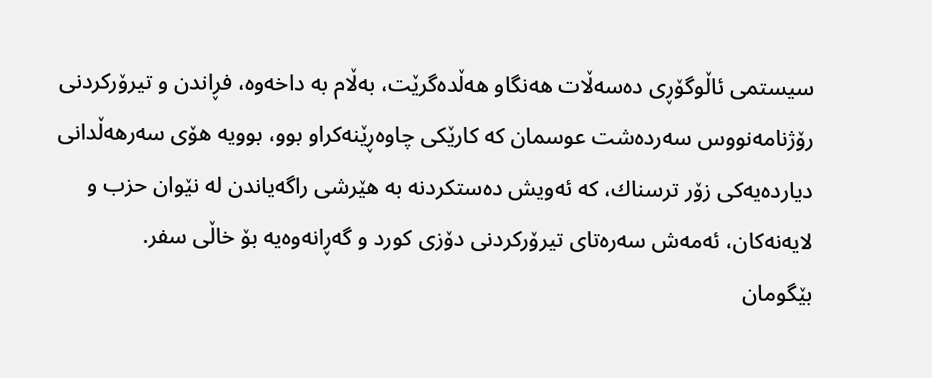سیستمی ئاڵوگۆڕی‌ ده‌سه‌ڵات هه‌نگاو هه‌ڵده‌گرێت، به‌ڵام به‌ داخه‌وه‌، فڕاندن و تیرۆركردنی‌ رۆژنامه‌نووس سه‌رده‌شت عوسمان كه‌ كارێكی‌ چاوه‌ڕێنه‌كراو بوو، بوویه‌ هۆی‌ سه‌رهه‌ڵدانی‌ دیارده‌یه‌كی‌ زۆر ترسناك، كه‌ ئه‌ویش ده‌ستكردنه‌ به‌ هێرشی‌ راگه‌یاندن له‌ نێوان حزب و لایه‌نه‌كان، ئه‌مه‌ش سه‌ره‌تای‌ تیرۆركردنی‌ دۆزی‌ كورد و گه‌ڕانه‌وه‌یه‌ بۆ خاڵی‌ سفر.
بێگومان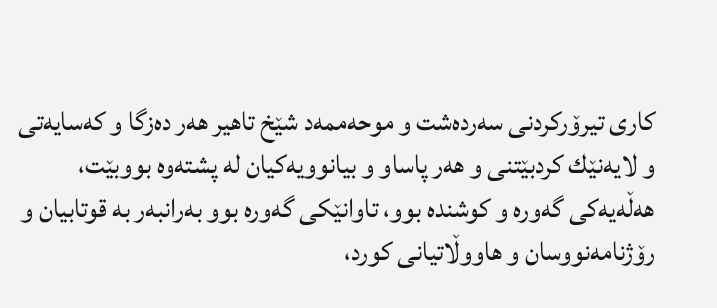كاری‌ تیرۆركردنی‌ سه‌رده‌شت و موحه‌ممه‌د شێخ تاهیر هه‌ر ده‌زگا و كه‌سایه‌تی‌ و لایه‌نێك كردبێتنی‌ و هه‌ر پاساو و بیانوویه‌كیان له‌ پشته‌وه‌ بووبێت، هه‌ڵه‌یه‌كی‌ گه‌وره‌ و كوشنده‌ بوو، تاوانێكی‌ گه‌وره‌ بوو به‌رانبه‌ر به‌ قوتابیان و رۆژنامه‌نووسان و هاووڵاتیانی‌ كورد،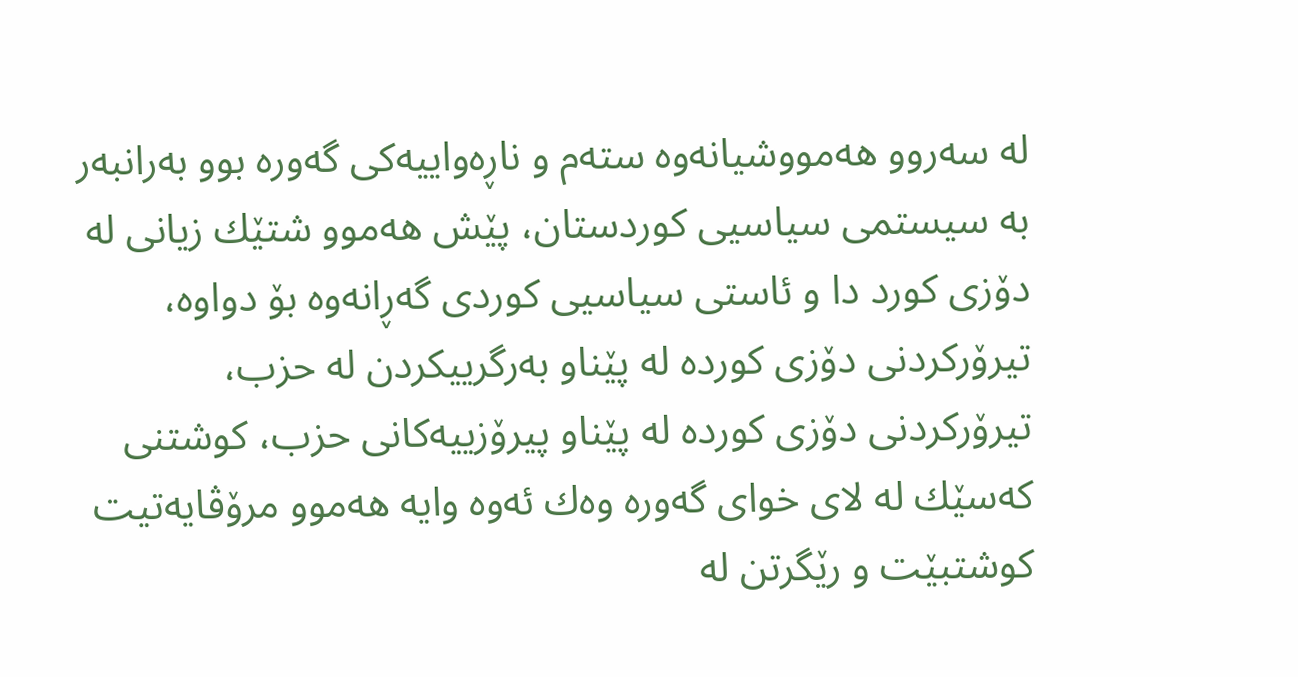له‌ سه‌روو هه‌مووشیانه‌وه‌ سته‌م و ناڕه‌واییه‌كی‌ گه‌وره‌ بوو به‌رانبه‌ر به‌ سیستمی‌ سیاسیی‌ كوردستان، پێش هه‌موو شتێك زیانی‌ له‌ دۆزی‌ كورد دا و ئاستی‌ سیاسیی‌ كوردی‌ گه‌ڕانه‌وه‌ بۆ دواوه‌، تیرۆركردنی‌ دۆزی‌ كورده‌ له‌ پێناو به‌رگرییكردن له‌ حزب، تیرۆركردنی‌ دۆزی‌ كورده‌ له‌ پێناو پیرۆزییه‌كانی‌ حزب، كوشتنی‌ كه‌سێك له‌ لای‌ خوای‌ گه‌وره‌ وه‌ك ئه‌وه‌ وایه‌ هه‌موو مرۆڤایه‌تیت كوشتبێت و رێگرتن له‌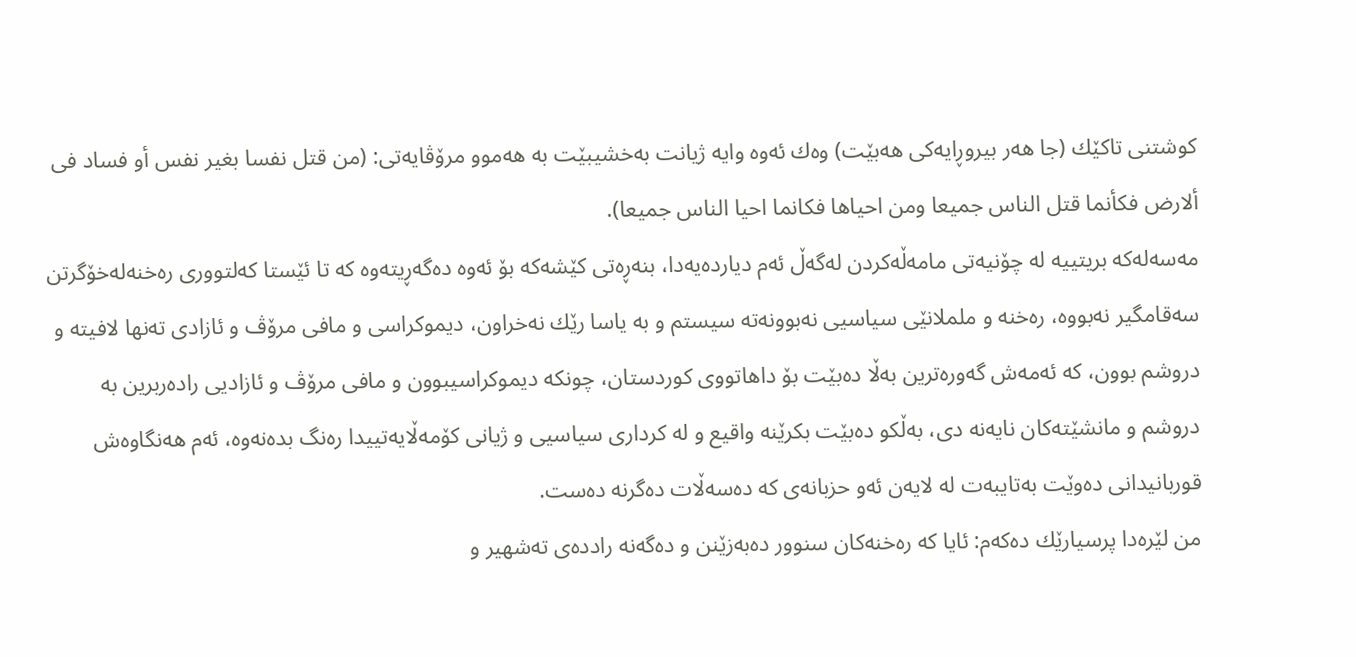كوشتنی‌ تاكێك (جا هه‌ر بیروڕایه‌كی‌ هه‌بێت) وه‌ك ئه‌وه‌ وایه‌ ژیانت به‌خشیبێت به‌ هه‌موو مرۆڤایه‌تی‌: (من قتل نفسا بغیر نفس أو فساد فی‌ ألا‌رض فكأنما قتل الناس جمیعا ومن احیاها فكانما احیا الناس جمیعا).
مه‌سه‌له‌كه‌ بریتییه‌ له‌ چۆنیه‌تی‌ مامه‌ڵه‌كردن له‌گه‌ڵ‌ ئه‌م دیارده‌یه‌دا، بنه‌ڕه‌تی‌ كێشه‌كه‌ بۆ ئه‌وه‌ ده‌گه‌ڕیته‌وه‌ كه‌ تا ئێستا كه‌لتووری‌ ره‌خنه‌له‌خۆگرتن سه‌قامگیر نه‌بووه‌، ره‌خنه‌ و ململانێی‌ سیاسیی‌ نه‌بوونه‌ته‌ سیستم و به‌ یاسا رێك نه‌خراون، دیموكراسی‌ و مافی‌ مرۆڤ و ئازادی‌ ته‌نها لافیته‌ و دروشم بوون، كه‌ ئه‌مه‌ش گه‌وره‌ترین به‌ڵا ده‌بێت بۆ داهاتووی‌ كوردستان، چونكه‌ دیموكراسیبوون و مافی‌ مرۆڤ و ئازادیی‌ راده‌ربرین به‌ دروشم و مانشێته‌كان نایه‌نه‌ دی‌، به‌ڵكو ده‌بێت بكرێنه‌ واقیع و له‌ كرداری‌ سیاسیی‌ و ژیانی‌ كۆمه‌ڵایه‌تییدا ره‌نگ بده‌نه‌وه‌، ئه‌م هه‌نگاوه‌ش قوربانیدانی‌ ده‌وێت به‌تایبه‌ت له‌ لایه‌ن ئه‌و حزبانه‌ی‌ كه‌ ده‌سه‌ڵات ده‌گرنه‌ ده‌ست.
من لێره‌دا پرسیارێك ده‌كه‌م: ئایا كه‌ ره‌خنه‌كان سنوور ده‌به‌زێنن و ده‌گه‌نه‌ رادده‌ی‌ ته‌شهیر و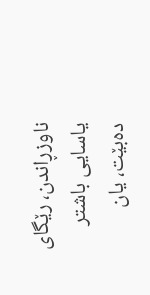ناوزڕاندن، رێگای‌ یاسایی‌ باشتر ده‌بێت، یان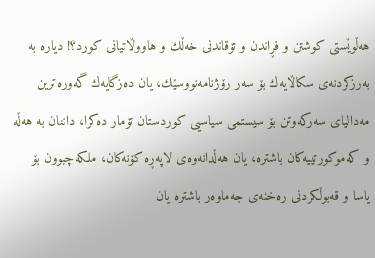هه‌ڵوێستی‌ كوشتن و فڕاندن و تۆقاندنی‌ خه‌ڵك و هاووڵاتیانی‌ كورد؟! دیاره‌ به‌ به‌رزكردنه‌ی‌ سكاڵایه‌ك بۆ سه‌ر رۆژنامه‌نووسێك، یان ده‌زگایه‌ك گه‌وره‌ترین مه‌دالیای‌ سه‌ركه‌وتن بۆ سیستمی‌ سیاسیی‌ كوردستان تۆمار ده‌كرا، داننان به‌ هه‌ڵه‌ و كه‌موكورتییه‌كان باشتره‌، یان هه‌ڵدانه‌وه‌ی‌ لاپه‌ڕه‌ كۆنه‌كان، ملكه‌چبوون بۆ یاسا و قه‌بوڵكردنی‌ ره‌خنه‌ی‌ جه‌ماوه‌ر باشتره‌ یان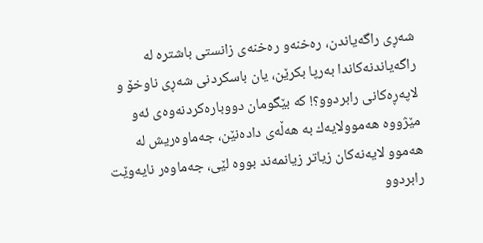شه‌ڕی‌ راگه‌یاندن، ره‌خنه‌و ره‌خنه‌ی‌ زانستی‌ باشتره‌ له‌ راگه‌یاندنه‌كاندا به‌رپا بكرێن، یان باسكردنی‌ شه‌ڕی‌ ناوخۆ و لاپه‌ڕه‌كانی‌ رابردوو؟! كه‌ بێگومان دووباره‌كردنه‌وه‌ی‌ ئه‌و مێژووه‌ هه‌موولایه‌ك به‌ هه‌ڵه‌ی‌ داده‌نێن، جه‌ماوه‌ریش له‌ هه‌موو لایه‌نه‌كان زیاتر زیانمه‌ند بووه‌ لێی‌، جه‌ماوه‌ر نایه‌وێت رابردوو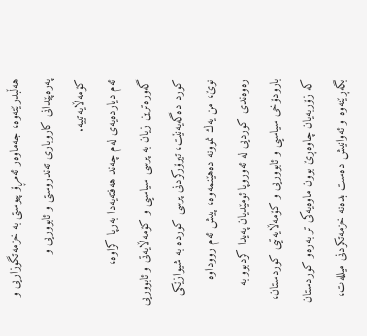هه‌ڵبدرێته‌وه‌، جه‌ماوه‌ر ئه‌مڕۆ پیوستی‌ به‌ خزمه‌تگوزاریی‌ و په‌ره‌پێدانی‌ كاروباری‌ ته‌ندروستی‌ و ئابووریی‌ و كۆمه‌ڵایه‌تییه‌.
ئه‌م دیارده‌یه‌ی‌ له‌م چه‌ند هه‌فته‌یه‌دا به‌رپا كراوه‌، گه‌وره‌ترین زیان به‌ پرسی‌ سیاسیی‌ و كۆمه‌ڵایه‌تی‌ و ئابووریی‌ كورد ده‌گه‌یه‌نێت، تیرۆركردنی‌ پرسی‌ كورده‌ به‌ شیوازێكی‌ نوێ‌، من یه‌ك نموونه‌ ده‌هێنمه‌وه‌، پیش ئه‌م رووداوه‌ ره‌وه‌ندی‌ كوردیی‌ له‌ ئه‌وروپا ئومێدیان په‌یدا كردبوو به‌ بارودۆخی‌ سیاسیی‌ و ئابووریی‌ و كۆمه‌ڵایه‌تیی‌ كوردستان، كه‌ زۆربه‌یان چاوه‌ڕێ‌ بوون ماوه‌یه‌كی‌ تر به‌ره‌و كوردستان بگه‌ڕێنه‌وه‌ و ئه‌وانیش ده‌ست بده‌نه‌ خزمه‌تكردنی‌ میلله‌ت،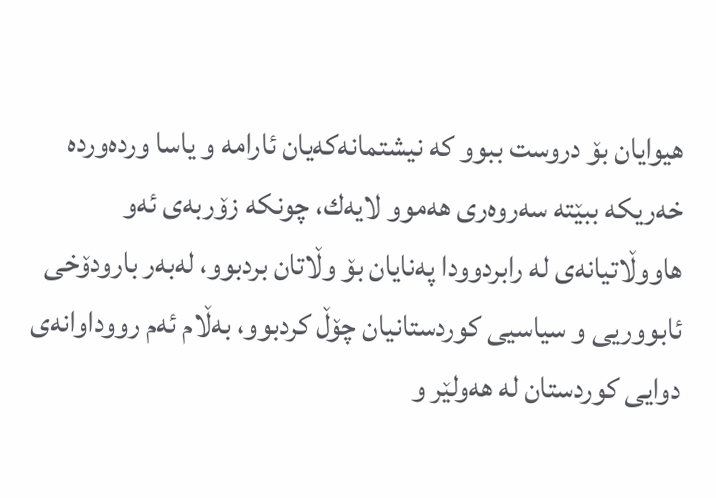هیوایان بۆ دروست ببوو كه‌ نیشتمانه‌كه‌یان ئارامه‌ و یاسا ورده‌ورده‌ خه‌ریكه‌ ببێته‌ سه‌روه‌ری‌ هه‌موو لایه‌ك، چونكه‌ زۆربه‌ی‌ ئه‌و هاووڵاتیانه‌ی‌ له‌ رابردوودا په‌نایان بۆ وڵاتان بردبوو، له‌به‌ر بارودۆخی‌ ئابووریی‌ و سیاسیی‌ كوردستانیان چۆڵ‌ كردبوو، به‌ڵام ئه‌م رووداوانه‌ی‌ دوایی‌ كوردستان له‌ هه‌ولێر و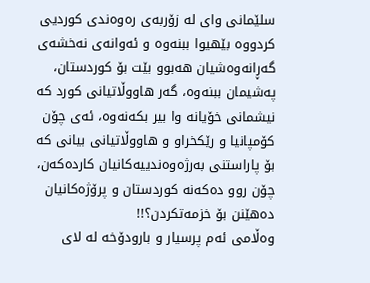سلێمانی‌ وای‌ له‌ زۆربه‌ی‌ ره‌وه‌ندی‌ كوردیی‌ كردووه‌ بێهیوا ببنه‌وه‌ و ئه‌وانه‌ی‌ نه‌خشه‌ی‌ گه‌ڕانه‌وه‌شیان هه‌بوو بێت بۆ كوردستان، په‌شیمان ببنه‌وه‌، گه‌ر هاووڵاتیانی‌ كورد كه‌ نیشمانی‌ خۆیانه‌ وا بیر بكه‌نه‌وه‌، ئه‌ی‌ چۆن كۆمپانیا و رێكخراو و هاووڵاتیانی‌ بیانی‌ كه‌ بۆ پاراستنی‌ به‌رژه‌وه‌ندییه‌كانیان كارده‌كه‌ن، چۆن روو ده‌كه‌نه‌ كوردستان و پرۆژه‌كانیان ده‌هێنن بۆ خزمه‌تكردن؟!!
وه‌ڵامی‌ ئه‌م پرسیار و بارودۆخه‌ له‌ لای‌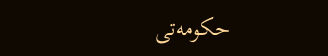حكومه‌تی‌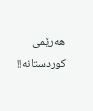هه‌رێمی‌ كوردستانه‌!!